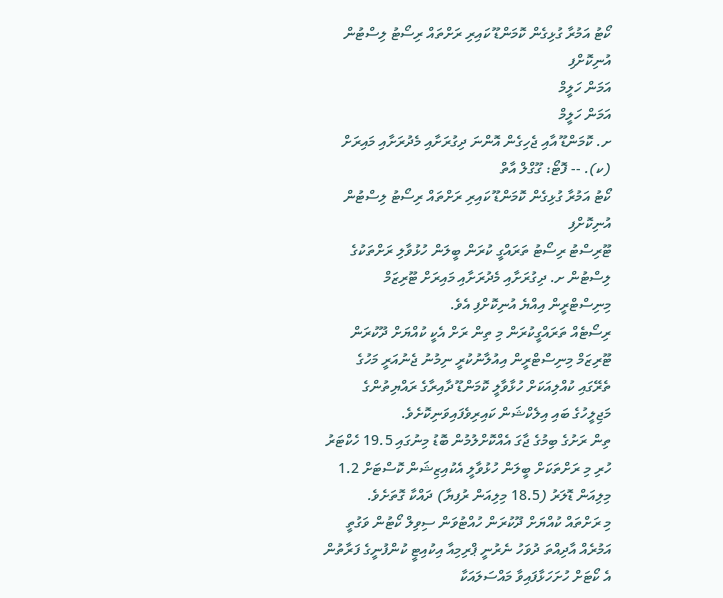ކޯޓު އަމުރާ ގުޅިގެން ކޮމަންޑޫ ކައިރި ރަށްތައް ރިސޯޓު ލިސްޓުން އުނިކޮށްފި
އަމަން ހަލީމް
އަމަން ހަލީމް
ށ. ކޮމަންޑޫ އާއި ޖެހިގެން އޮންނަ ދިގުރަށާއި މެދުރަށާއި މައިރަށް (ކ). -- ފޮޓޯ: ގޫގްލް އާތް
ކޯޓު އަމުރާ ގުޅިގެން ކޮމަންޑޫ ކައިރި ރަށްތައް ރިސޯޓު ލިސްޓުން އުނިކޮށްފި
ޓޫރިސްޓު ރިސޯޓު ތަރައްގީ ކުރަން ބީލަން ހުޅުވާލި ރަށްތަކުގެ ލިސްޓުން ށ. ދިގުރަށާއި މެދުރަށާއި މައިރަށް ޓޫރިޒަމް މިނިސްޓްރީން އިއްޔެ އުނިކޮށްފި އެވެ.
ރިސޯޓެއް ތަރައްގީކުރަން މި ތިން ރަށް އެކީ ކުއްޔަށް ދޫކުރަން ޓޫރިޒަމް މިނިސްޓްރީން އިއުލާނުކުރީ ނިމުނު ޖެނުއަރީ މަހުގެ ތެރޭގައި ކުއްލިއަކަށް ހުޅާވާލީ ކޮމަންޑޫ ދާއިރާގެ ރައްޔިތުންގެ މަޖިލީހުގެ ބައި އިލެކްޝަން ކައިރިވެފައިވަނިކޮށެވެ.
ތިން ރަށުގެ ބިމުގެ ޖާގަ އެއްކޮށްލުމުން ބޮޑު މިނުގައި 19.5 ހެކްޓަރު ހުރި މި ރަށްތަކަށް ބީލަން ހުޅުވާލީ އެކުއިޒިޝަން ކޮސްޓަށް 1.2 މިލިއަން ޑޮލަރު (18.5 މިލިއަން ރުފިޔާ) ދައްކާ ގޮތަށެވެ.
މި ރަށްތައް ކުއްޔަށް ދޫކުރަން ހުއްޓުވަން ސިވިލް ކޯޓުން ވަގުތީ އަމުރެއް އާދިއްތަ ދުވަހު ނެރުނީ ޕްރިމިއާ އިކުއިޓީ ކުންފުނީގެ ފަރާތުން އެ ކޯޓަށް ހުށަހަޅާފައިވާ މައްސަލައަކާ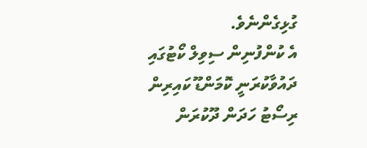ގުޅިގެންނެވެ.
އެ ކުންފުނިން ސިވިލް ކޯޓުގައި ދައުވާކުރަނީ ކޮމަންޑޫ ކައިރިން ރިސޯޓު ހަދަން ދޫކުރަން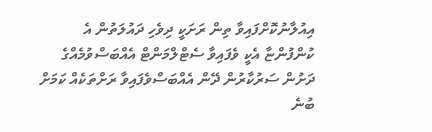އިއުލާނުކޮށްފައިވާ ތިން ރަށަކީ ދިވެހި ދައުލަތުން އެ ކުންފުންޏާ އެކީ ވެފައިވާ ސެޓްލްމަންޓް އެއްބަސްވުމެއްގެ ދަށުން ސަރުކާރުން ދޭން އެއްބަސްވެފައިވާ ރަށްތަކެއް ކަމަށް ބުނެ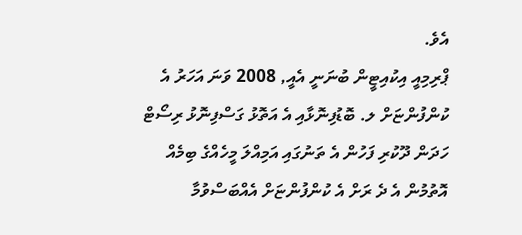އެވެ.
ޕްރިމިއީ އިކުއިޓީން ބުނަނީ އެއީ, 2008 ވަނަ އަހަރު އެ ކުންފުންޏަށް ލ. ބޮޑުފިނޮޅާއި އެ އަތޮޅު ގަސްފިނޮޅު ރިސޯޓް ހަދަން ދޫކުރި ފަހުން އެ ތަނުގައި އަމިއްލަ މީހެއްގެ ބިމެއް އޮތުމުން އެ ދެ ރަށް އެ ކުންފުންޏަށް އެއްބަސްވުމާ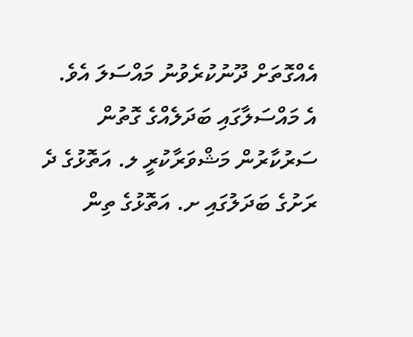އެއްގޮތަށް ދޫނުކުރެވުނު މައްސަލަ އެވެ.
އެ މައްސަލާގައި ބަދަލެއްގެ ގޮތުން ސަރުކާރުން މަޝްވަރާކުރީ ލ. އަތޮޅުގެ ދެ ރަށުގެ ބަދަލުގައި ށ. އަތޮޅުގެ ތިން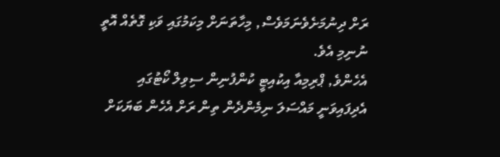ރަށް ދިނުމަށެވެނަމަވެސް, މިހާތަނަށް މިކަމުގައި ވަކި ގޮތެއް އޮތީ ނުނިމި އެވެ.
އެހެންވެ, ޕްރިމިއާ އިކުއިޓީ ކުންފުނިން ސިވިލް ކޯޓުގައި އެދިފައިވަނީ މައްސަލަ ނިމެންދެން ތިން ރަށް އެހެން ބަޔަކަށް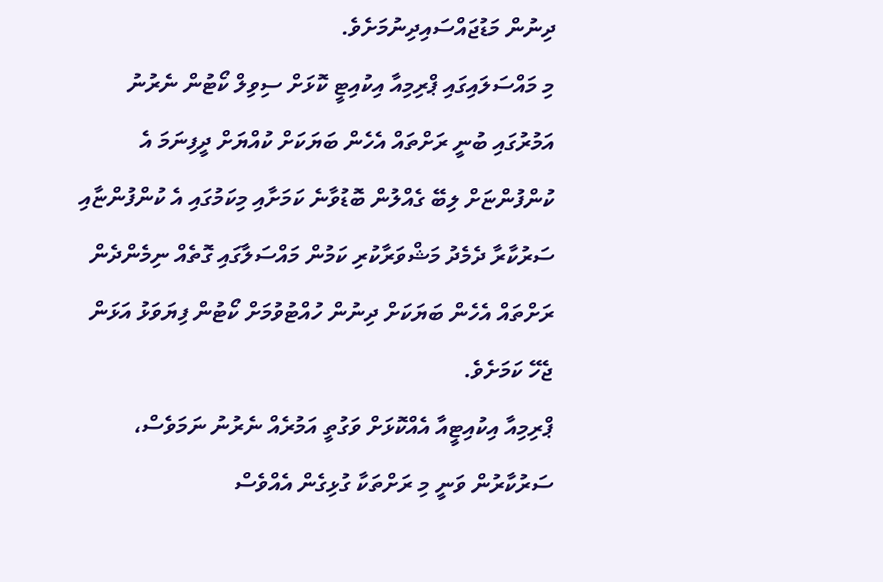ދިނުން މަޑުޖައްސައިދިނުމަށެވެ.
މި މައްސަލައިގައި ޕްރިމިއާ އިކުއިޓީ ކޮޅަށް ސިވިލް ކޯޓުން ނެރުނު އަމުރުގައި ބުނީ ރަށްތައް އެހެން ބަޔަކަށް ކުއްޔަށް ދީފިނަމަ އެ ކުންފުންޏަށް ލިބޭ ގެއްލުން ބޮޑުވާނެ ކަމަށާއި މިކަމުގައި އެ ކުންފުންޏާއި ސަރުކާރާ ދެމެދު މަޝްވަރާކުރި ކަމުން މައްސަލާގައި ގޮތެއް ނިމެންދެން ރަށްތައް އެހެން ބަޔަކަށް ދިނުން ހުއްޓުވުމަށް ކޯޓުން ފިޔަވަޅު އަޅަން ޖެހޭ ކަމަށެވެ.
ޕްރިމިއާ އިކުއިޓީއާ އެއްކޮޅަށް ވަގުތީ އަމުރެއް ނެރުނު ނަމަވެސް، ސަރުކާރުން ވަނީ މި ރަށްތަކާ ގުޅިގެން އެއްވެސް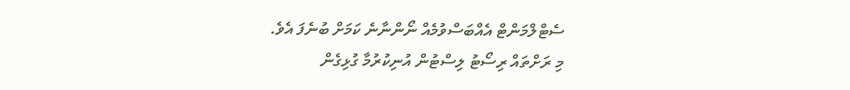ސެޓްލްމަންޓް އެއްބަސްވުމެއް ނޯންނާނެ ކަމަށް ބުނެފަ އެވެ.
މި ރަށްތައް ރިސޯޓު ލިސްޓުން އުނިކުރުމާ ގުޅިގެން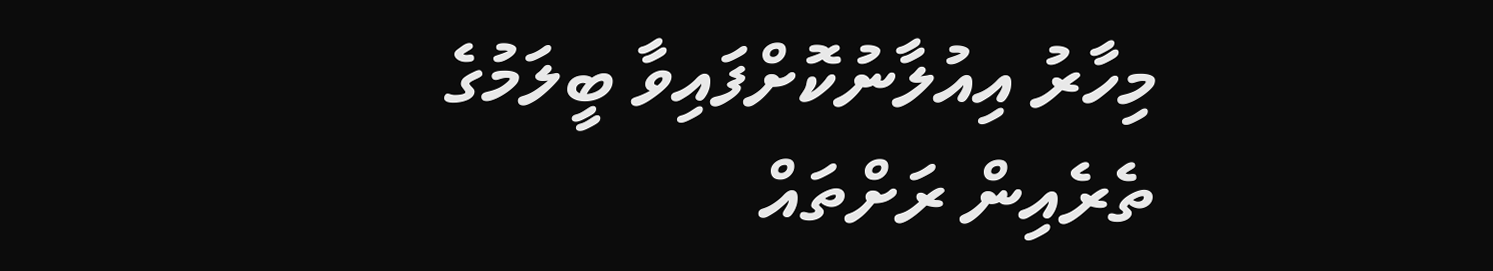މިހާރު އިއުލާނުކޮށްފައިވާ ބީލަމުގެ ތެރެއިން ރަށްތައް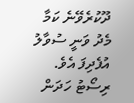ދޫކުރެވޭނެ ކަމާ މެދު ވަނީ ސުވާލު އުފެދިފަ އެވެ. ރިސޯޓު ހަދަން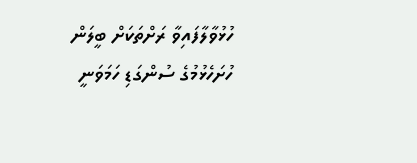ހުޅުވާލާފައިވާ ރަށްތަކަށް ބީލަން ހުށަހެޅުމުގެ ސުންގަޑި ހަމަވަނީ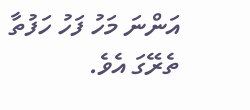އަންނަ މަހު ފަހު ހަފުތާ ތެރޭގަ އެވެ.